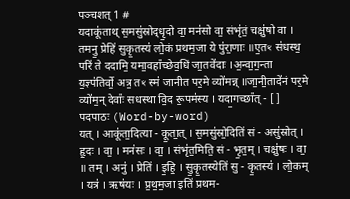पञ्चशत् 1 #
यदाकू॑ताथ् स॒मसु॑स्रोद्धृ॒दो वा॒ मन॑सो वा॒ संभृ॑तं॒ चक्षु॑षो वा । तमनु॒ प्रेहि॑ सुकृ॒तस्य॑ लो॒कं प्रथम॒जा ये पु॑रा॒णाः ॥ए॒तꣳ स॑धस्थ॒ परि॑ ते ददामि॒ यमा॒वहा᳚च्छेव॒धिं जा॒तवे॑दाः ।अ॒न्वा॒ग॒न्ता य॒ज्ञ्प॑तिर्वो॒ अत्र॒ तꣳ स्म॑ जानीत पर॒मे व्यो॑मन्न् ॥जा॒नी॒तादे॑नं पर॒मे व्यो॑म॒न् देवाः᳚ सधस्था वि॒द रू॒पम॑स्य । यदा॒गच्छा᳚त् - [ ]
पदपाठः (Word-by-word)
यत् । आकू॑ता॒दित्या - कू॒ता॒त् । स॒मसु॑स्रो॒दिति॑ सं - असु॑स्रोत् । हृ॒दः । वा॒ । मन॑सः । वा॒ । संभृ॑त॒मिति॒ सं - भृ॒त॒म् । चक्षु॑षः । वा॒ ॥ तम् । अनु॑ । प्रेति॑ । इ॒हि॒ । सु॒कृ॒तस्येति॑ सु - कृ॒तस्य॑ । लो॒कम् । यत्र॑ । ऋष॑यः । प्र॒थ॒म॒जा इति॑ प्रथम-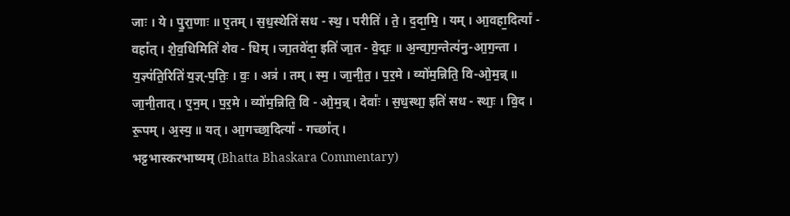जाः । ये । पु॒रा॒णाः ॥ ए॒तम् । स॒ध॒स्थेति॑ सध - स्थ॒ । परीति॑ । ते॒ । द॒दा॒मि॒ । यम् । आ॒वहा॒दित्या᳚ - वहा᳚त् । शे॒व॒धिमिति॑ शेव - धिम् । जा॒तवे॑दा॒ इति॑ जा॒त - वे॒दाः॒ ॥ अ॒न्वा॒ग॒न्तेत्य॑नु-आ॒ग॒न्ता । य॒ज्ञ्प॑ति॒रिति॑ य॒ज्ञ्-प॒तिः॒ । वः॒ । अत्र॑ । तम् । स्म॒ । जा॒नी॒त॒ । प॒र॒मे । व्यो॑म॒न्निति॒ वि-ओ॒म॒न्न् ॥ जा॒नी॒तात् । ए॒न॒म् । प॒र॒मे । व्यो॑म॒न्निति॒ वि - ओ॒म॒न्न् । देवाः᳚ । स॒ध॒स्था॒ इति॑ सध - स्थाः॒ । वि॒द । रू॒पम् । अ॒स्य॒ ॥ यत् । आ॒गच्छा॒दित्या᳚ - गच्छा᳚त् ।
भट्टभास्करभाष्यम् (Bhatta Bhaskara Commentary)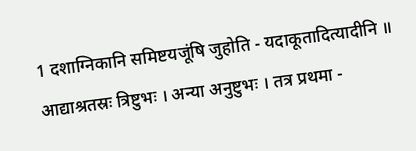1 दशाग्निकानि समिष्टयजूंषि जुहोति - यदाकूतादित्यादीनि ॥ आद्याश्रतस्रः त्रिष्टुभः । अन्या अनुष्टुभः । तत्र प्रथमा -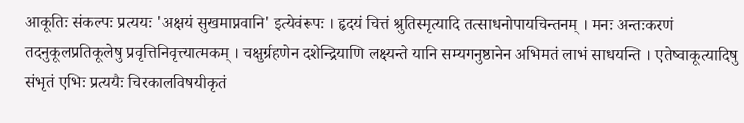आकूतिः संकल्पः प्रत्ययः 'अक्षयं सुखमाप्नवानि' इत्येवंरूपः । हृदयं चित्तं श्रुतिस्मृत्यादि तत्साधनोपायचिन्तनम् । मनः अन्तःकरणं तदनुकूलप्रतिकूलेषु प्रवृत्तिनिवृत्त्यात्मकम् । चक्षुर्ग्रहणेन दशेन्द्रियाणि लक्ष्यन्ते यानि सम्यगनुष्ठानेन अभिमतं लाभं साधयन्ति । एतेष्वाकूत्यादिषु संभृतं एभिः प्रत्ययैः चिरकालविषयीकृतं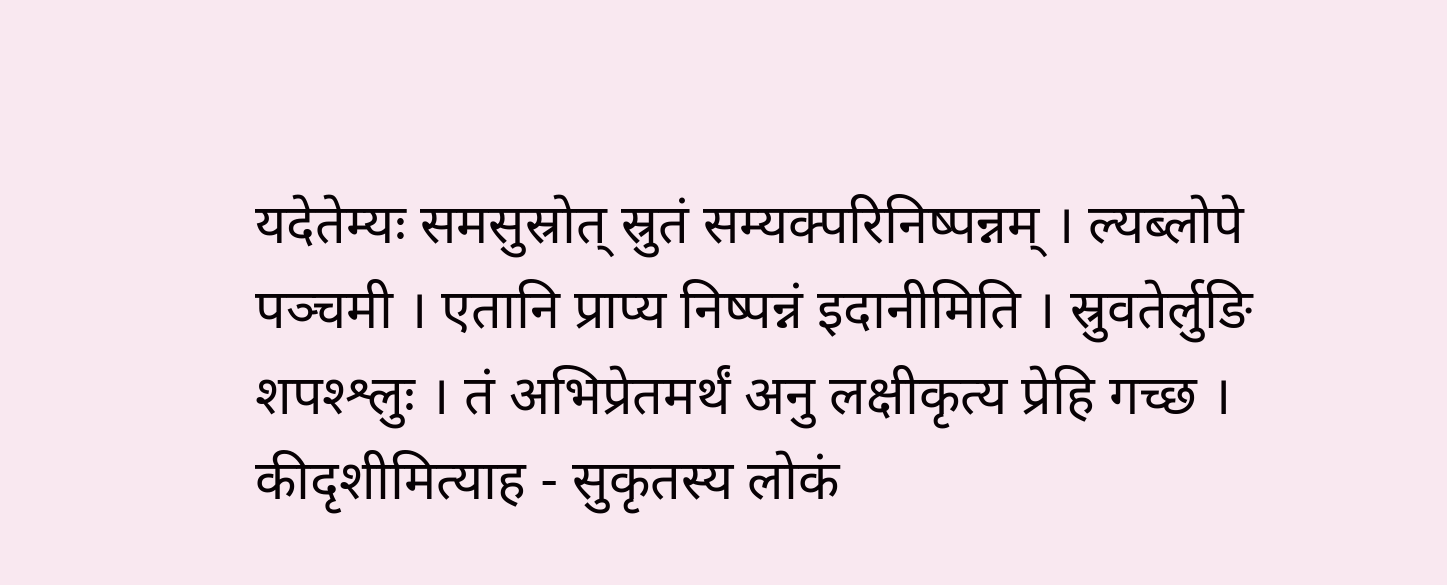यदेतेम्यः समसुस्रोत् स्रुतं सम्यक्परिनिष्पन्नम् । ल्यब्लोपे पञ्चमी । एतानि प्राप्य निष्पन्नं इदानीमिति । स्रुवतेर्लुङि शपश्श्लुः । तं अभिप्रेतमर्थं अनु लक्षीकृत्य प्रेहि गच्छ । कीदृशीमित्याह - सुकृतस्य लोकं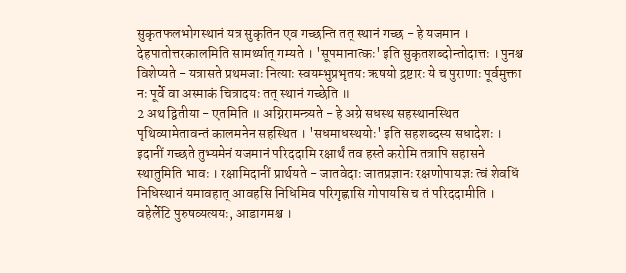सुकृतफलभोगस्थानं यत्र सुकृतिन एव गच्छन्ति तत् स्थानं गच्छ - हे यजमान । देहपातोत्तरकालमिति सामर्थ्यात् गम्यते । 'सूपमानात्कः' इति सुकृतशब्दोन्तोदात्तः । पुनश्च विशेप्यते - यत्रासते प्रथमजाः नित्याः स्वयम्भुप्रभृतयः ऋषयो द्रष्टारः ये च पुराणाः पूर्वमुक्ता नः पूर्वे वा अस्माकं चित्रादयः तत् स्थानं गच्छेति ॥
2 अथ द्वितीया - एतमिति ॥ अग्निरामन्त्र्यते - हे अग्रे सधस्थ सहस्थानस्थित पृथिव्यामेतावन्तं कालमनेन सहस्थित । 'सधमाधस्थयोः' इति सहशब्दस्य सधादेशः । इदानीं गच्छते तुभ्यमेनं यजमानं परिददामि रक्षार्थं तव हस्ते करोमि तत्रापि सहासने स्थातुमिति भावः । रक्षामिदानीं प्रार्थयते - जातवेदाः जातप्रज्ञानः रक्षणोपायज्ञः त्वं शेवधिं निधिस्थानं यमावहात् आवहसि निधिमिव परिगृह्णासि गोपायसि च तं परिददामीति । वहेर्लेटि पुरुषव्यत्ययः, आडागमश्च ।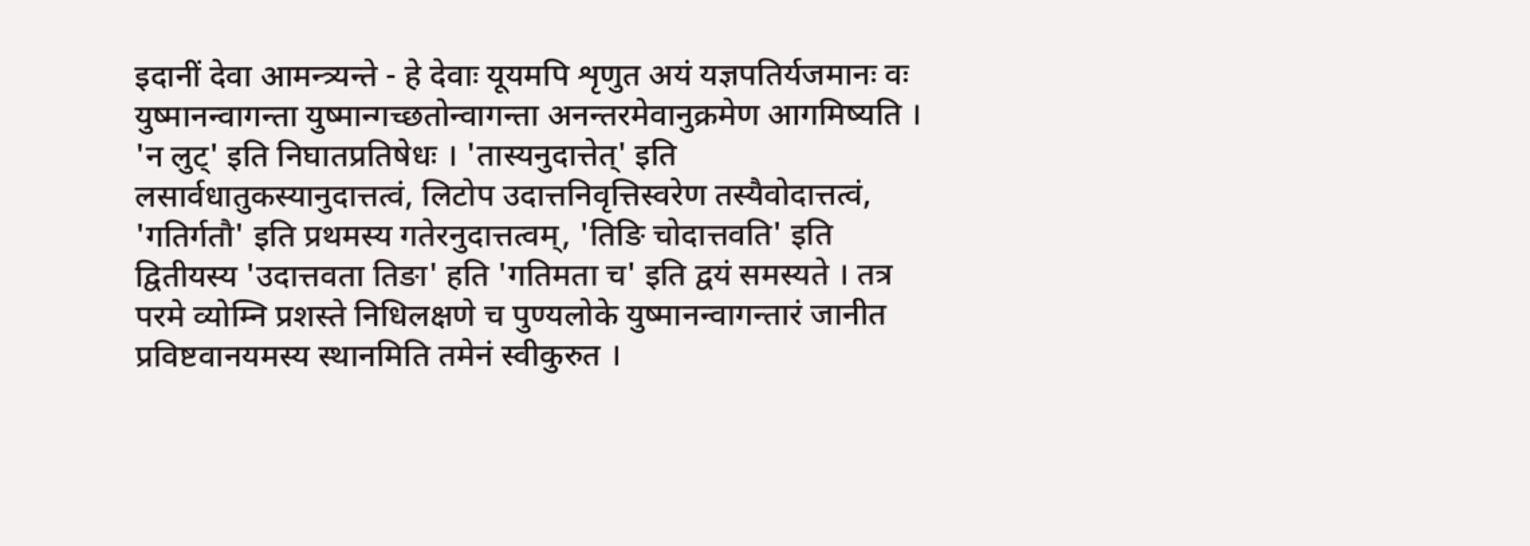इदानीं देवा आमन्त्र्यन्ते - हे देवाः यूयमपि शृणुत अयं यज्ञपतिर्यजमानः वः युष्मानन्वागन्ता युष्मान्गच्छतोन्वागन्ता अनन्तरमेवानुक्रमेण आगमिष्यति । 'न लुट्' इति निघातप्रतिषेधः । 'तास्यनुदात्तेत्' इति लसार्वधातुकस्यानुदात्तत्वं, लिटोप उदात्तनिवृत्तिस्वरेण तस्यैवोदात्तत्वं, 'गतिर्गतौ' इति प्रथमस्य गतेरनुदात्तत्वम्, 'तिङि चोदात्तवति' इति द्वितीयस्य 'उदात्तवता तिङा' हति 'गतिमता च' इति द्वयं समस्यते । तत्र परमे व्योम्नि प्रशस्ते निधिलक्षणे च पुण्यलोके युष्मानन्वागन्तारं जानीत प्रविष्टवानयमस्य स्थानमिति तमेनं स्वीकुरुत ।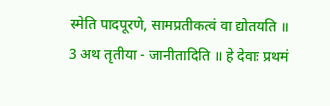स्मेति पादपूरणे, सामप्रतीकत्वं वा द्योतयति ॥
3 अथ तृतीया - जानीतादिति ॥ हे देवाः प्रथमं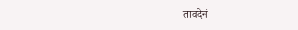तावदेनं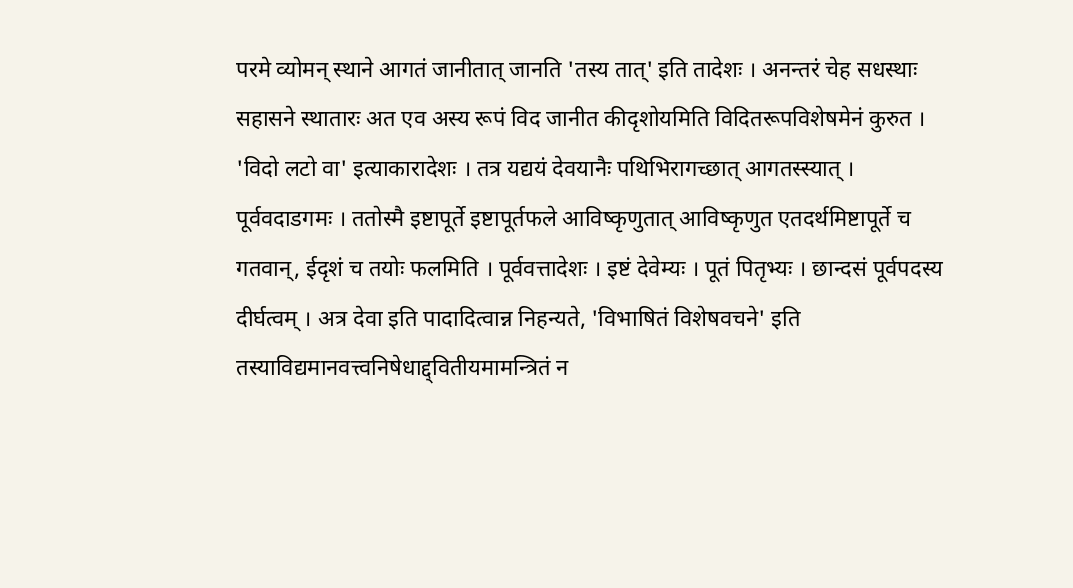परमे व्योमन् स्थाने आगतं जानीतात् जानति 'तस्य तात्' इति तादेशः । अनन्तरं चेह सधस्थाः सहासने स्थातारः अत एव अस्य रूपं विद जानीत कीदृशोयमिति विदितरूपविशेषमेनं कुरुत । 'विदो लटो वा' इत्याकारादेशः । तत्र यद्ययं देवयानैः पथिभिरागच्छात् आगतस्स्यात् । पूर्ववदाडगमः । ततोस्मै इष्टापूर्ते इष्टापूर्तफले आविष्कृणुतात् आविष्कृणुत एतदर्थमिष्टापूर्ते च गतवान्, ईदृशं च तयोः फलमिति । पूर्ववत्तादेशः । इष्टं देवेम्यः । पूतं पितृभ्यः । छान्दसं पूर्वपदस्य दीर्घत्वम् । अत्र देवा इति पादादित्वान्न निहन्यते, 'विभाषितं विशेषवचने' इति तस्याविद्यमानवत्त्वनिषेधाद्द्वितीयमामन्त्रितं न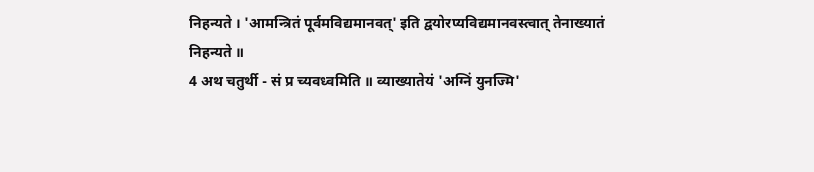निहन्यते । 'आमन्त्रितं पूर्वमविद्यमानवत्' इति द्वयोरप्यविद्यमानवस्त्वात् तेनाख्यातं निहन्यते ॥
4 अथ चतुर्थी - सं प्र च्यवध्वमिति ॥ व्याख्यातेयं 'अग्निं युनज्मि'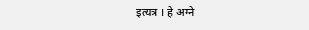इत्यत्र । हे अग्ने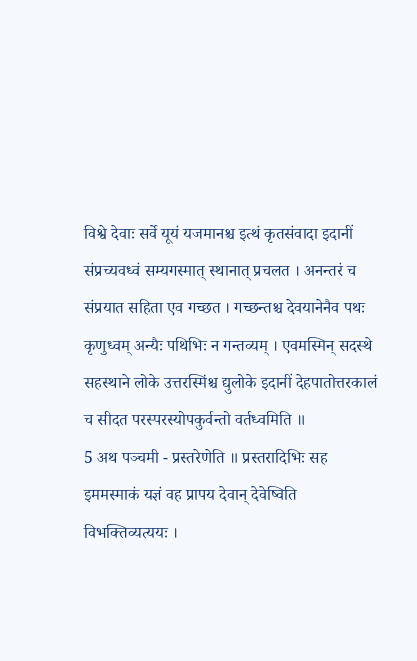विश्वे देवाः सर्वे यूयं यजमानश्च इत्थं कृतसंवादा इदानीं संप्रच्यवध्वं सम्यगस्मात् स्थानात् प्रचलत । अनन्तरं च संप्रयात सहिता एव गच्छत । गच्छन्तश्च देवयानेनैव पथः कृणुध्वम् अन्यैः पथिभिः न गन्तव्यम् । एवमस्मिन् सदस्थे सहस्थाने लोके उत्तरस्मिंश्च द्युलोके इदानीं देहपातोत्तरकालं च सीदत परस्परस्योपकुर्वन्तो वर्तध्वमिति ॥
5 अथ पञ्चमी - प्रस्तरेणेति ॥ प्रस्तरादिभिः सह इममस्माकं यज्ञं वह प्रापय देवान् देवेष्विति विभक्तिव्यत्ययः ।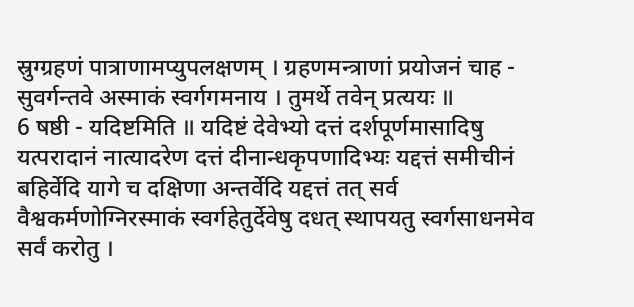स्रुग्ग्रहणं पात्राणामप्युपलक्षणम् । ग्रहणमन्त्राणां प्रयोजनं चाह - सुवर्गन्तवे अस्माकं स्वर्गगमनाय । तुमर्थे तवेन् प्रत्ययः ॥
6 षष्ठी - यदिष्टमिति ॥ यदिष्टं देवेभ्यो दत्तं दर्शपूर्णमासादिषु यत्परादानं नात्यादरेण दत्तं दीनान्धकृपणादिभ्यः यद्दत्तं समीचीनं बहिर्वेदि यागे च दक्षिणा अन्तर्वेदि यद्दत्तं तत् सर्व वैश्वकर्मणोग्निरस्माकं स्वर्गहेतुर्देवेषु दधत् स्थापयतु स्वर्गसाधनमेव सर्वं करोतु ।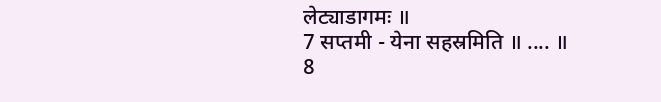लेट्याडागमः ॥
7 सप्तमी - येना सहस्रमिति ॥ .... ॥
8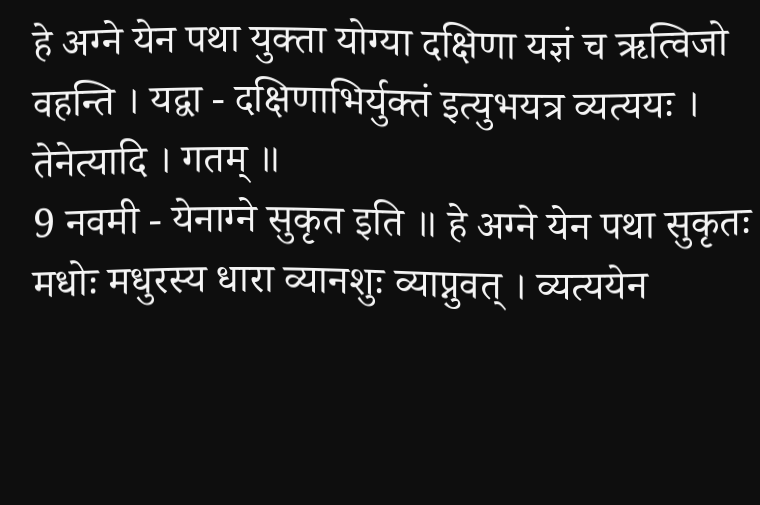हे अग्ने येन पथा युक्ता योग्या दक्षिणा यज्ञं च ऋत्विजो वहन्ति । यद्वा - दक्षिणाभिर्युक्तं इत्युभयत्र व्यत्ययः । तेनेत्यादि । गतम् ॥
9 नवमी - येनाग्ने सुकृत इति ॥ हे अग्ने येन पथा सुकृतः मधोः मधुरस्य धारा व्यानशुः व्याप्नुवत् । व्यत्ययेन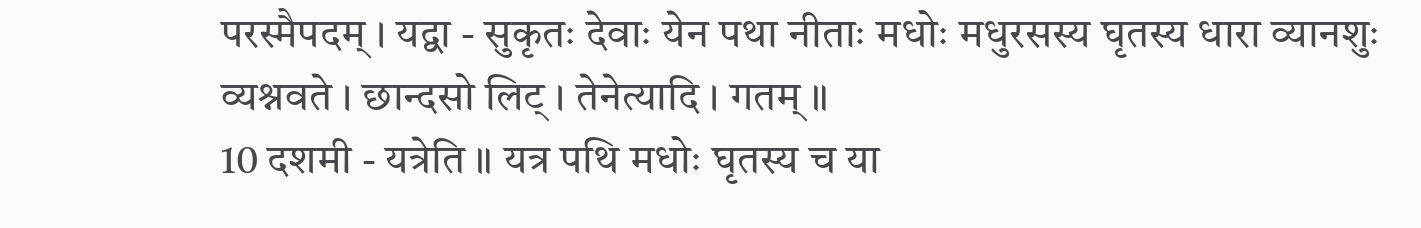परस्मैपदम् । यद्वा - सुकृतः देवाः येन पथा नीताः मधोः मधुरसस्य घृतस्य धारा व्यानशुः व्यश्नवते । छान्दसो लिट् । तेनेत्यादि । गतम् ॥
10 दशमी - यत्रेति ॥ यत्र पथि मधोः घृतस्य च या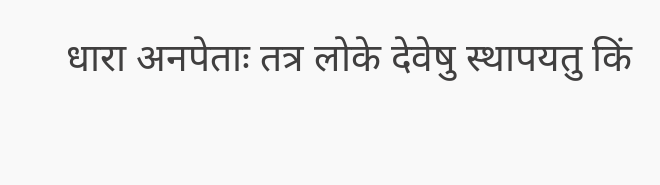धारा अनपेताः तत्र लोके देवेषु स्थापयतु किं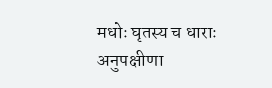मधोः घृतस्य च धाराः अनुपक्षीणा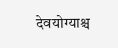देवयोग्याश्च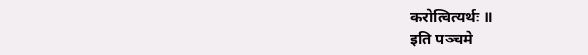करोत्वित्यर्थः ॥
इति पञ्चमे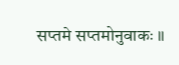सप्तमे सप्तमोनुवाकः ॥